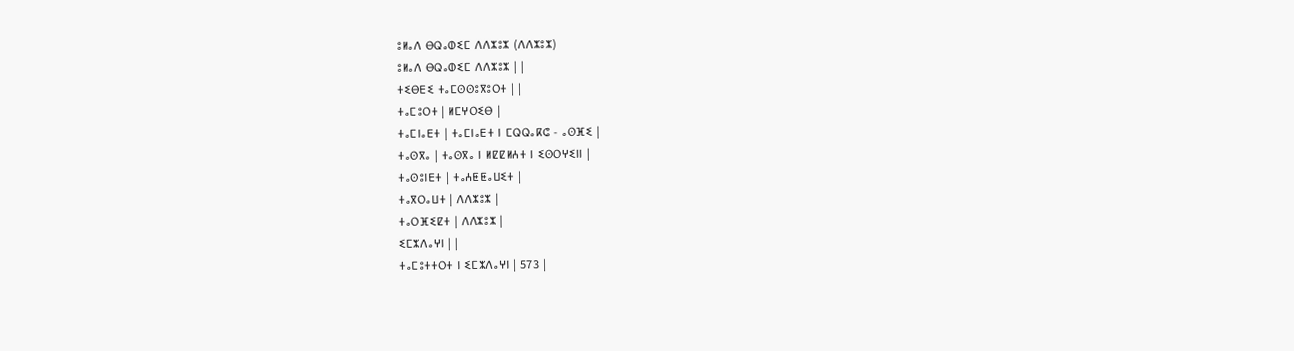ⵓⵍⴰⴷ ⴱⵕⴰⵀⵉⵎ ⴷⴷⵣⵓⵣ (ⴷⴷⵣⵓⵣ)
ⵓⵍⴰⴷ ⴱⵕⴰⵀⵉⵎ ⴷⴷⵣⵓⵣ | |
ⵜⵉⴱⴹⵉ ⵜⴰⵎⵙⵙⵓⴳⵓⵔⵜ | |
ⵜⴰⵎⵓⵔⵜ | ⵍⵎⵖⵔⵉⴱ |
ⵜⴰⵎⵏⴰⴹⵜ | ⵜⴰⵎⵏⴰⴹⵜ ⵏ ⵎⵕⵕⴰⴽⵛ - ⴰⵙⴼⵉ |
ⵜⴰⵙⴳⴰ | ⵜⴰⵙⴳⴰ ⵏ ⵍⵇⵇⵍⵄⵜ ⵏ ⵉⵙⵔⵖⵉⵏⵏ |
ⵜⴰⵙⵓⵏⴹⵜ | ⵜⴰⵄⵟⵟⴰⵡⵉⵜ |
ⵜⴰⴳⵔⴰⵡⵜ | ⴷⴷⵣⵓⵣ |
ⵜⴰⵔⴼⵉⵇⵜ | ⴷⴷⵣⵓⵣ |
ⵉⵎⵣⴷⴰⵖⵏ | |
ⵜⴰⵎⵓⵜⵜⵔⵜ ⵏ ⵉⵎⵣⴷⴰⵖⵏ | 573 |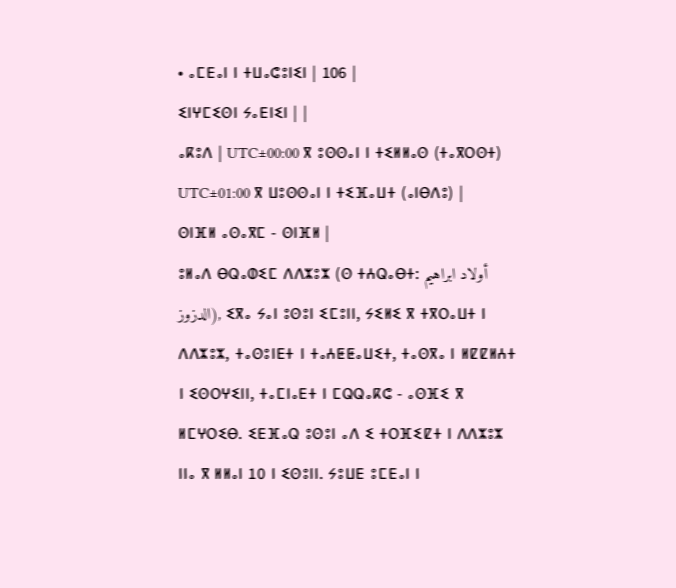• ⴰⵎⴹⴰⵏ ⵏ ⵜⵡⴰⵛⵓⵏⵉⵏ | 106 |
ⵉⵏⵖⵎⵉⵙⵏ ⵢⴰⴹⵏⵉⵏ | |
ⴰⴽⵓⴷ | UTC±00:00 ⴳ ⵓⵙⵙⴰⵏ ⵏ ⵜⵉⵍⵍⴰⵙ (ⵜⴰⴳⵔⵙⵜ) UTC±01:00 ⴳ ⵡⵓⵙⵙⴰⵏ ⵏ ⵜⵉⴼⴰⵡⵜ (ⴰⵏⴱⴷⵓ) |
ⵙⵏⴼⵍ ⴰⵙⴰⴳⵎ - ⵙⵏⴼⵍ |
ⵓⵍⴰⴷ ⴱⵕⴰⵀⵉⵎ ⴷⴷⵣⵓⵣ (ⵙ ⵜⵄⵕⴰⴱⵜ: أولاد ابراهيم الدزوز), ⵉⴳⴰ ⵢⴰⵏ ⵓⵙⵓⵏ ⵉⵎⵓⵏⵏ, ⵢⵉⵍⵉ ⴳ ⵜⴳⵔⴰⵡⵜ ⵏ ⴷⴷⵣⵓⵣ, ⵜⴰⵙⵓⵏⴹⵜ ⵏ ⵜⴰⵄⵟⵟⴰⵡⵉⵜ, ⵜⴰⵙⴳⴰ ⵏ ⵍⵇⵇⵍⵄⵜ ⵏ ⵉⵙⵔⵖⵉⵏⵏ, ⵜⴰⵎⵏⴰⴹⵜ ⵏ ⵎⵕⵕⴰⴽⵛ - ⴰⵙⴼⵉ ⴳ ⵍⵎⵖⵔⵉⴱ. ⵉⴹⴼⴰⵕ ⵓⵙⵓⵏ ⴰⴷ ⵉ ⵜⵔⴼⵉⵇⵜ ⵏ ⴷⴷⵣⵓⵣ ⵏⵏⴰ ⴳ ⵍⵍⴰⵏ 10 ⵏ ⵉⵙⵓⵏⵏ. ⵢⵓⵡⴹ ⵓⵎⴹⴰⵏ ⵏ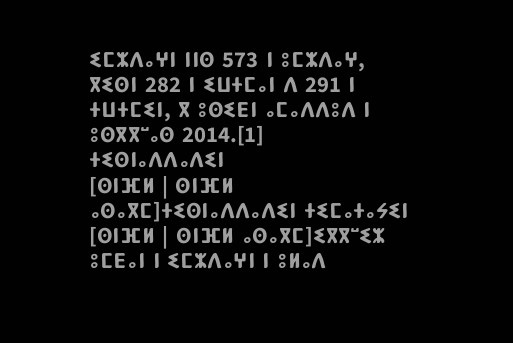ⵉⵎⵣⴷⴰⵖⵏ ⵏⵏⵙ 573 ⵏ ⵓⵎⵣⴷⴰⵖ, ⴳⵉⵙⵏ 282 ⵏ ⵉⵡⵜⵎⴰⵏ ⴷ 291 ⵏ ⵜⵡⵜⵎⵉⵏ, ⴳ ⵓⵙⵉⴹⵏ ⴰⵎⴰⴷⴷⵓⴷ ⵏ ⵓⵙⴳⴳⵯⴰⵙ 2014.[1]
ⵜⵉⵙⵏⴰⴷⴷⴰⴷⵉⵏ
[ⵙⵏⴼⵍ | ⵙⵏⴼⵍ ⴰⵙⴰⴳⵎ]ⵜⵉⵙⵏⴰⴷⴷⴰⴷⵉⵏ ⵜⵉⵎⴰⵜⴰⵢⵉⵏ
[ⵙⵏⴼⵍ | ⵙⵏⴼⵍ ⴰⵙⴰⴳⵎ]ⵉⴳⴳⵯⵉⵣ ⵓⵎⴹⴰⵏ ⵏ ⵉⵎⵣⴷⴰⵖⵏ ⵏ ⵓⵍⴰⴷ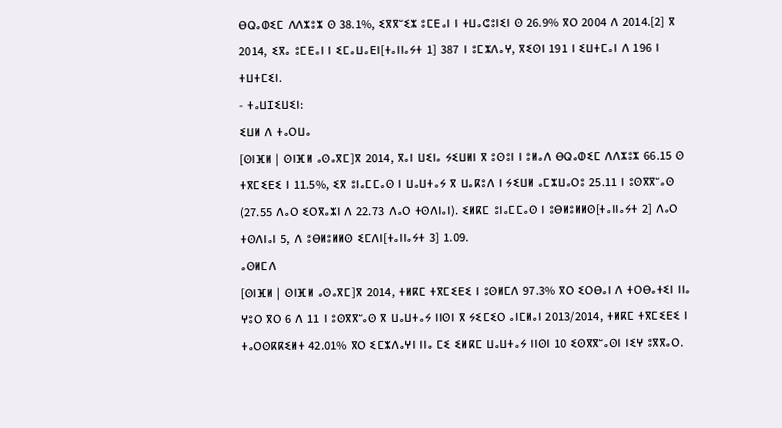ⴱⵕⴰⵀⵉⵎ ⴷⴷⵣⵓⵣ ⵙ 38.1%, ⵉⴳⴳⵯⵉⵣ ⵓⵎⴹⴰⵏ ⵏ ⵜⵡⴰⵛⵓⵏⵉⵏ ⵙ 26.9% ⴳⵔ 2004 ⴷ 2014.[2] ⴳ 2014, ⵉⴳⴰ ⵓⵎⴹⴰⵏ ⵏ ⵉⵎⴰⵡⴰⴹⵏ[ⵜⴰⵏⵏⴰⵢⵜ 1] 387 ⵏ ⵓⵎⵣⴷⴰⵖ, ⴳⵉⵙⵏ 191 ⵏ ⵉⵡⵜⵎⴰⵏ ⴷ 196 ⵏ ⵜⵡⵜⵎⵉⵏ.
- ⵜⴰⵡⵊⵉⵡⵉⵏ:
ⵉⵡⵍ ⴷ ⵜⴰⵔⵡⴰ
[ⵙⵏⴼⵍ | ⵙⵏⴼⵍ ⴰⵙⴰⴳⵎ]ⴳ 2014, ⴳⴰⵏ ⵡⵉⵏⴰ ⵢⵉⵡⵍⵏ ⴳ ⵓⵙⵓⵏ ⵏ ⵓⵍⴰⴷ ⴱⵕⴰⵀⵉⵎ ⴷⴷⵣⵓⵣ 66.15 ⵙ ⵜⴳⵎⵉⴹⵉ ⵏ 11.5%, ⵉⴳ ⵓⵏⴰⵎⵎⴰⵙ ⵏ ⵡⴰⵡⵜⴰⵢ ⴳ ⵡⴰⴽⵓⴷ ⵏ ⵢⵉⵡⵍ ⴰⵎⵣⵡⴰⵔⵓ 25.11 ⵏ ⵓⵙⴳⴳⵯⴰⵙ (27.55 ⴷⴰⵔ ⵉⵔⴳⴰⵣⵏ ⴷ 22.73 ⴷⴰⵔ ⵜⵙⴷⵏⴰⵏ). ⵉⵍⴽⵎ ⵓⵏⴰⵎⵎⴰⵙ ⵏ ⵓⴱⵍⵓⵍⵍⵙ[ⵜⴰⵏⵏⴰⵢⵜ 2] ⴷⴰⵔ ⵜⵙⴷⵏⴰⵏ 5, ⴷ ⵓⴱⵍⵓⵍⵍⵙ ⵉⵎⴷⵏ[ⵜⴰⵏⵏⴰⵢⵜ 3] 1.09.
ⴰⵙⵍⵎⴷ
[ⵙⵏⴼⵍ | ⵙⵏⴼⵍ ⴰⵙⴰⴳⵎ]ⴳ 2014, ⵜⵍⴽⵎ ⵜⴳⵎⵉⴹⵉ ⵏ ⵓⵙⵍⵎⴷ 97.3% ⴳⵔ ⵉⵔⴱⴰⵏ ⴷ ⵜⵔⴱⴰⵜⵉⵏ ⵏⵏⴰ ⵖⵓⵔ ⴳⵔ 6 ⴷ 11 ⵏ ⵓⵙⴳⴳⵯⴰⵙ ⴳ ⵡⴰⵡⵜⴰⵢ ⵏⵏⵙⵏ ⴳ ⵢⵉⵎⵉⵔ ⴰⵏⵎⵍⴰⵏ 2013/2014, ⵜⵍⴽⵎ ⵜⴳⵎⵉⴹⵉ ⵏ ⵜⴰⵔⵙⴽⴽⵉⵍⵜ 42.01% ⴳⵔ ⵉⵎⵣⴷⴰⵖⵏ ⵏⵏⴰ ⵎⵉ ⵉⵍⴽⵎ ⵡⴰⵡⵜⴰⵢ ⵏⵏⵙⵏ 10 ⵉⵙⴳⴳⵯⴰⵙⵏ ⵏⵉⵖ ⵓⴳⴳⴰⵔ.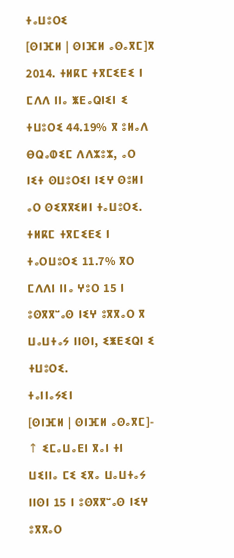ⵜⴰⵡⵓⵔⵉ
[ⵙⵏⴼⵍ | ⵙⵏⴼⵍ ⴰⵙⴰⴳⵎ]ⴳ 2014. ⵜⵍⴽⵎ ⵜⴳⵎⵉⴹⵉ ⵏ ⵎⴷⴷ ⵏⵏⴰ ⵥⴹⴰⵕⵏⵉⵏ ⵉ ⵜⵡⵓⵔⵉ 44.19% ⴳ ⵓⵍⴰⴷ ⴱⵕⴰⵀⵉⵎ ⴷⴷⵣⵓⵣ, ⴰⵔ ⵏⵉⵜ ⵙⵡⵓⵔⵉⵏ ⵏⵉⵖ ⵙⵓⵍⵏ ⴰⵔ ⵙⵉⴳⴳⵉⵍⵏ ⵜⴰⵡⵓⵔⵉ. ⵜⵍⴽⵎ ⵜⴳⵎⵉⴹⵉ ⵏ ⵜⴰⵔⵡⵓⵔⵉ 11.7% ⴳⵔ ⵎⴷⴷⵏ ⵏⵏⴰ ⵖⵓⵔ 15 ⵏ ⵓⵙⴳⴳⵯⴰⵙ ⵏⵉⵖ ⵓⴳⴳⴰⵔ ⴳ ⵡⴰⵡⵜⴰⵢ ⵏⵏⵙⵏ, ⵉⵥⴹⵉⵕⵏ ⵉ ⵜⵡⵓⵔⵉ.
ⵜⴰⵏⵏⴰⵢⵉⵏ
[ⵙⵏⴼⵍ | ⵙⵏⴼⵍ ⴰⵙⴰⴳⵎ]- ↑ ⵉⵎⴰⵡⴰⴹⵏ ⴳⴰⵏ ⵜⵏ ⵡⵉⵏⵏⴰ ⵎⵉ ⵉⴳⴰ ⵡⴰⵡⵜⴰⵢ ⵏⵏⵙⵏ 15 ⵏ ⵓⵙⴳⴳⵯⴰⵙ ⵏⵉⵖ ⵓⴳⴳⴰⵔ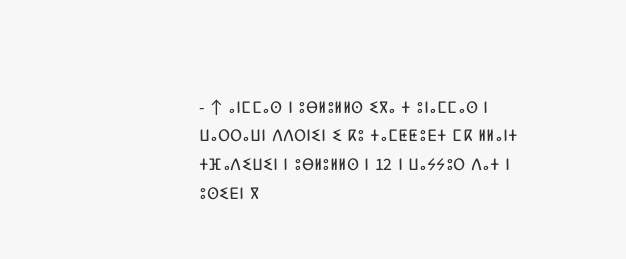- ↑ ⴰⵏⵎⵎⴰⵙ ⵏ ⵓⴱⵍⵓⵍⵍⵙ ⵉⴳⴰ ⵜ ⵓⵏⴰⵎⵎⴰⵙ ⵏ ⵡⴰⵔⵔⴰⵡⵏ ⴷⴷⵔⵏⵉⵏ ⵉ ⴽⵓ ⵜⴰⵎⵟⵟⵓⴹⵜ ⵎⴽ ⵍⵍⴰⵏⵜ ⵜⴼⴰⴷⵉⵡⵉⵏ ⵏ ⵓⴱⵍⵓⵍⵍⵙ ⵏ 12 ⵏ ⵡⴰⵢⵢⵓⵔ ⴷⴰⵜ ⵏ ⵓⵙⵉⴹⵏ ⴳ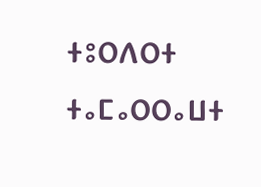ⵜⵓⵔⴷⵔⵜ ⵜⴰⵎⴰⵔⵔⴰⵡⵜ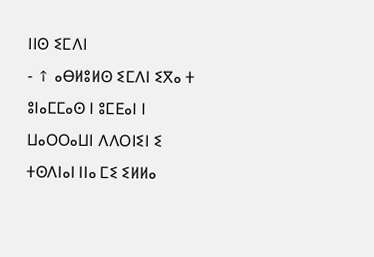ⵏⵏⵙ ⵉⵎⴷⵏ
- ↑ ⴰⴱⵍⵓⵍⵙ ⵉⵎⴷⵏ ⵉⴳⴰ ⵜ ⵓⵏⴰⵎⵎⴰⵙ ⵏ ⵓⵎⴹⴰⵏ ⵏ ⵡⴰⵔⵔⴰⵡⵏ ⴷⴷⵔⵏⵉⵏ ⵉ ⵜⵙⴷⵏⴰⵏ ⵏⵏⴰ ⵎⵉ ⵉⵍⵍⴰ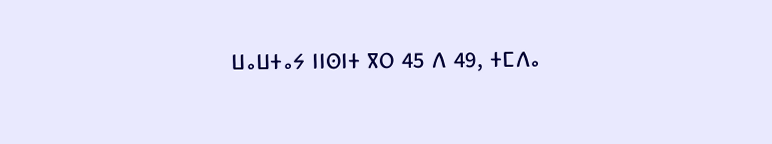ⵡⴰⵡⵜⴰⵢ ⵏⵏⵙⵏⵜ ⴳⵔ 45 ⴷ 49, ⵜⵎⴷⴰ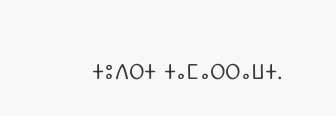ⵜⵓⴷⵔⵜ ⵜⴰⵎⴰⵔⵔⴰⵡⵜ.